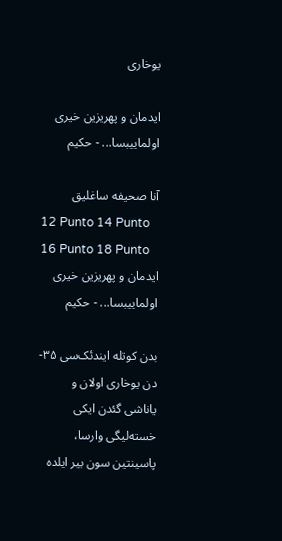یوخاری

ایدمان و پهریزین خیری اولماییبسا... - حکیم

آنا صحیفه ساغلیق
12 Punto 14 Punto 16 Punto 18 Punto
ایدمان و پهریزین خیری اولماییبسا... - حکیم

بدن کوتله ایندئک‌سی ۳۵-دن یوخاری اولان و یاناشی گئدن ایکی خسته‌لیگی وارسا، پاسینتین سون بیر ایلده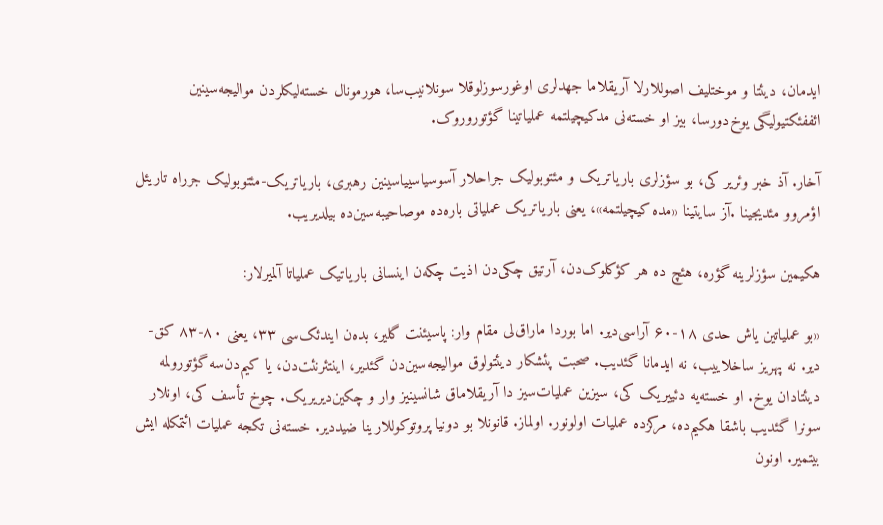ایدمان، دیئتا و موختلیف اصوللارلا آریقلاما جهدلری اوغورسوزلوقلا سونلانیب‌سا، هورمونال خسته‌لیکلردن موالیجه‌سینین ائففئکتیولیگی یوخ‌دورسا، بیز او خسته‌نی مدکیچیلتمه عملیاتینا گؤتوروروک.

آخار. آذ خبر وئریر کی، بو سؤزلری باریاتریک و مئتوبولیک جراحلار آسوسیاسییاسینین رهبری، باریاتریک-مئتوبولیک جرراه تاریئل اؤمروو مئدیجینا .آز سایتینا «مده کیچیلتمه»، یعنی باریاتریک عملیاتی باره‌ده موصاحیبه‌سین‌ده بیلدیریب.

هکیمین سؤزلرینه گؤره، هئچ ده هر کؤکلوک‌دن، آرتیق چکی‌دن اذیت چکه‌ن اینسانی باریاتیک عملیاتا آلمیرلار:

«بو عملیاتین یاش حدی ۱۸-۶۰ آراسی‌دیر. اما بوردا ماراق‌لی مقام وار: پاسیئنت گلیر، بده‌ن ایندئک‌سی ۳۳، یعنی ۸۰-۸۳ کق-دیر. نه پهریز ساخلاییب، نه ایدمانا گئدیب. صحبت پئشکار دیئتولوق موالیجه‌سین‌دن گئدیر، اینتئرنئت‌دن، یا کیم‌دن‌سه گؤتورولمه دیئتادان یوخ. او خسته‌یه دئییریک کی، سیزین عملیات‌سیز دا آریقلاماق شانسینیز وار و چکین‌دیریریک. چوخ تأسف کی، اونلار سونرا گئدیب باشقا هکیم‌ده، مرکزده عملیات اولونور. اولماز. قانونلا بو دونیا پروتوکوللارینا ضیددیر. خسته‌نی تکجه عملیات ائتمکله ایش بیتمیر. اونون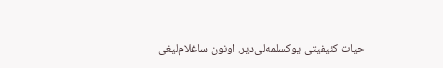حیات کئیفیتی یوکسلمه‌لی‌دیر. اونون ساغلام‌لیغی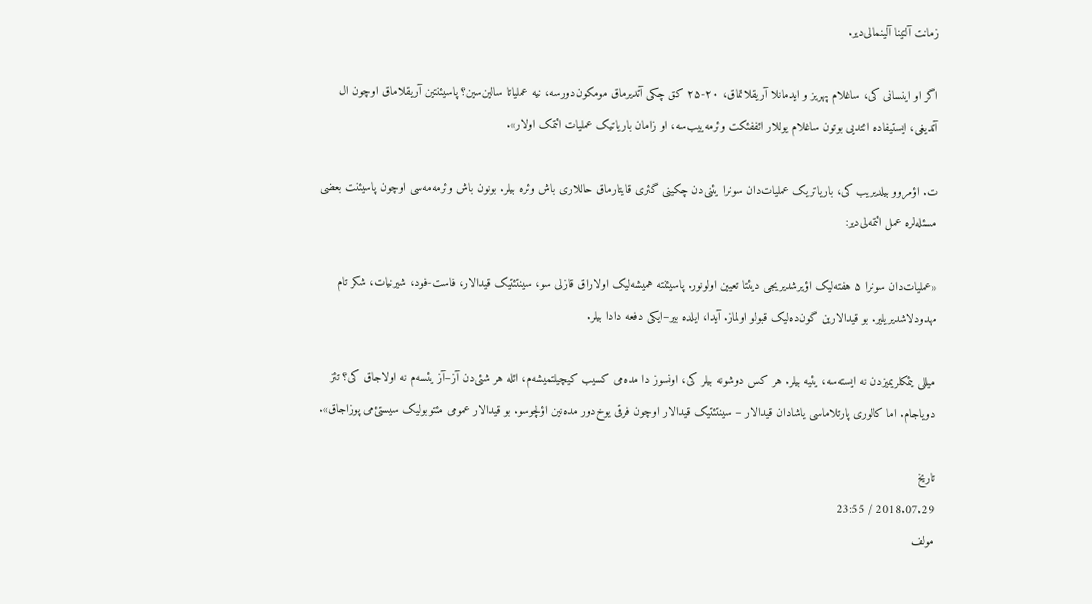زمانت آلتینا آلینمالی‌دیر.

اگر او اینسانی کی، ساغلام پهریز و ایدمانلا آریقلاتماق، ۲۰-۲۵ کق چکی آتدیرماق مومکون‌دورسه، نیه عملیاتا سالین‌سین؟ پاسیئنتین آریقلاماق اوچون ال آتدیغی، ایستیفاده ائتدیی بوتون ساغلام یوللار ائففئکت وئرمه‌ییب‌سه، او زامان باریاتیک عملیات ائتمک اولار».

ت. اؤمروو بیلدیریب کی، باریاتریک عملیات‌دان سونرا یئنی‌دن چکینی گئری قایتارماق حاللاری باش وئره بیلر. بونون باش وئرمه‌مه‌سی اوچون پاسیئنت بعضی مسئله‌لره عمل ائتمه‌لی‌دیر:

«عملیات‌دان سونرا ۵ هفته‌لیک اؤیرشدیریجی دیئتا تعیین اولونور. پاسیئنته همیشه‌لیک اولاراق قازلی سو، سینتئتیک قیدالار، فاست-فود، شیرنیات، شکر تام مهدودلاشدیریلیر. بو قیدالارین گون‌ده‌لیک قبولو اولماز. آیدا، ایلده بیر–ایکی دفعه دادا بیلر.

میللی یئمکلریمیزدن نه ایسته‌سه، یئیه بیلر. هر کس دوشونه بیلر کی، اونسوز دا مده‌می کسیب کیچیلتمیشه‌م، ائله هر شئی‌دن آز–آز یئسه‌م نه اولاجاق کی؟ تئز دویاجام. اما کالوری پارتلاماسی یاشادان قیدالار – سینتئتیک قیدالار اوچون فرقی یوخ‌دور مده‌نین اؤلچوسو. بو قیدالار عمومی مئتوبولیک سیستئ‌می پوزاجاق».

تاریخ
2018.07.29 / 23:55
مولف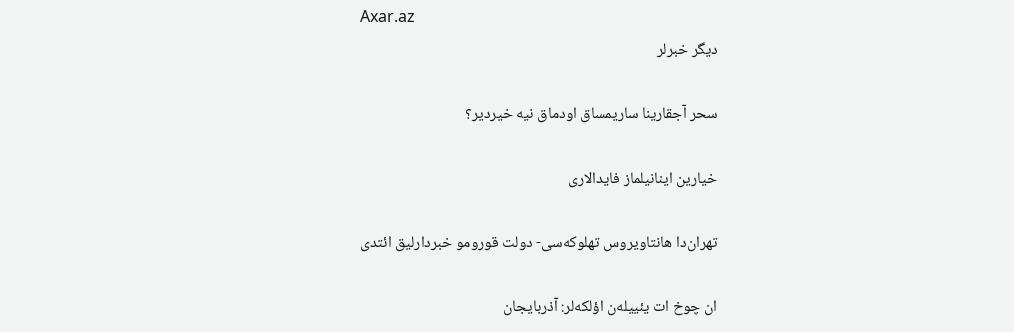Axar.az
دیگر خبرلر

سحر آجقارینا ساریمساق اودماق نیه خیردیر؟

خیارین اینانیلماز فایدالاری

تهران‌دا هانتاویروس تهلوکه‌سی- دولت قورومو خبردارلیق ائتدی

ان چوخ ات یئییله‌ن اؤلکه‌لر: آذربایجان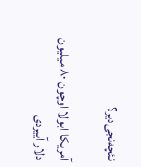نئچه‌نجی‌دیر؟

آمریکا ابولا اوچون ۸۰ میلیون دلار آییردی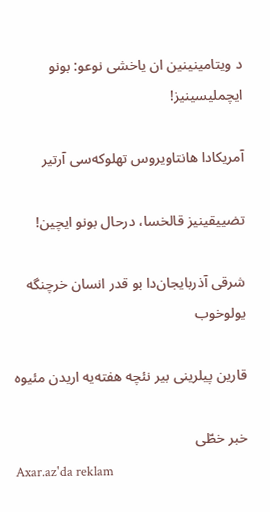د ویتامینینین ان یاخشی نوعو: بونو ایچملیسینیز!

آمریکادا هانتاویروس تهلوکه‌سی آرتیر

تضییقینیز قالخسا، درحال بونو ایچین!

شرقی آذربایجان‌دا بو قدر انسان خرچنگه یولوخوب

قارین پیلرینی بیر نئچه هفته‌یه اریدن مئیوه

خبر خطّی
Axar.az'da reklam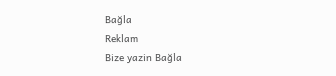Bağla
Reklam
Bize yazin Bağla